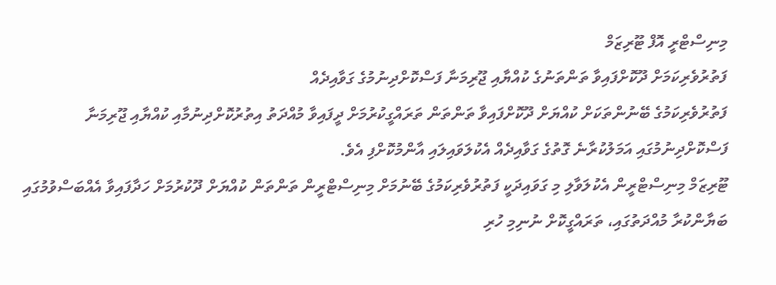މިނިސްޓްރީ އޮފް ޓޫރިޒަމް
ފަތުރުވެރިކަމަށް ދޫކޮށްފައިވާ ތަންތަނުގެ ކުއްޔާއި ޖޫރިމަނާ ފަސްކޮށްދިނުމުގެ ގަވާއިދެއް
ފަތުރުވެރިކަމުގެ ބޭނުންތަކަށް ކުއްޔަށް ދޫކޮށްފައިވާ ތަންތަން ތަރައްގީކުރުމަށް ދީފައިވާ މުއްދަތު އިތުރުކޮށްދިނުމާއި ކުއްޔާއި ޖޫރިމަނާ ފަސްކޮށްދިނުމުގައި އަމަލުކުރާނެ ގޮތުގެ ގަވާއިދެއް އެކުލަވައިލައި އާންމުކޮށްފި އެވެ.
ޓޫރިޒަމް މިނިސްޓްރީން އެކުލަވާލި މި ގަވައިދަކީ ފަތުރުވެރިކަމުގެ ބޭނުމަށް މިނިސްޓްރީން ތަންތަން ކުއްޔަށް ދޫކުރުމަށް ހަދާފައިވާ އެއްބަސްވުމުގައި ބަޔާންކުރާ މުއްދަތުގައި، ތަރައްގީކޮށް ނުނިމި ހުރި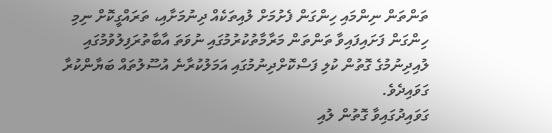ތަންތަން ނިންމައި ހިންގަން ފެށުމަށް ލުއިތަކެއް ދިނުމަށާއި، ތަރައްގީކޮށް ނިމި ހިންގަން ފަށައިފައިވާ ތަންތަން މަރާމާތުކުރުމުގައި ނުވަތަ އާބާތުރަފިލުވުމުގައި ލުއިދިނުމުގެ ގޮތުން ކުލި ފަސްކޮށްދިނުމުގައި އަމަލުކުރާނެ އުސޫލުތައް ބަޔާންކުރާ ގަވައިދެވެ.
ގަވައިދުގައިވާ ގޮތުން ލުއި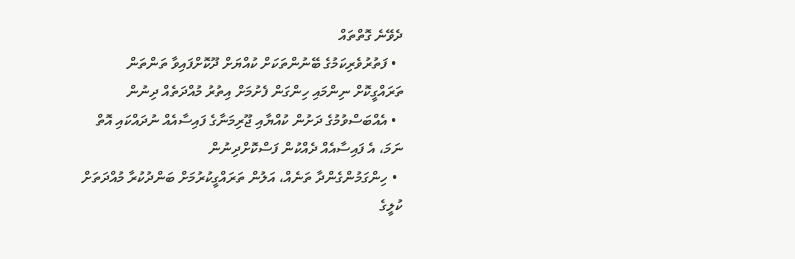ދެވޭނެ ގޮތްތައް
  • ފަތުރުވެރިކަމުގެ ބޭނުންތަކަށް ކުއްޔަށް ދޫކޮށްފައިވާ ތަންތަން ތަރައްގީކޮށް ނިންމައި ހިންގަން ފެށުމަށް އިތުރު މުއްދަތެއް ދިނުން
  • އެއްބަސްވުމުގެ ދަށުން ކުއްޔާއި ޖޫރިމަނާގެ ފައިސާއެއް ނުދައްކައި އޮތް ނަމަ، އެ ފައިސާއެއް ދެއްކުން ފަސްކޮށްދިނުން
  • ހިންގަމުންގެންދާ ތަނެއް، އަލުން ތަރައްގީކުރުމަށް ބަންދުކުރާ މުއްދަތަށް ކުލީގެ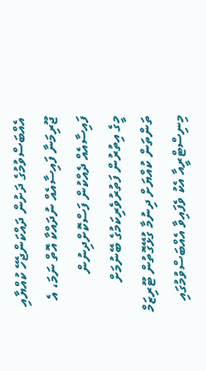އެއްބަސްވުމުގެ ދަށުން ދައްކަންޖެހޭ ކުއްޔާއި ޖޫރިމަނާ ފައިސާއެއް ނުދައްކާ އޮތް ނަމަ، އެ ފައިސާއެއް ދެއްކުން ފަސްކޮށްދިނުން
މީގެ އިތުރުން ފަތުރުވެރިކަމުގެ ބޭނުމަށް ތަންތަން ކުއްޔަށް ދިނުމާ ގުޅޭގޮތުން ޓޫރިޒަމް މިނިސްޓްރީއާ އެކު ވެފައިވާ އެއްބަސްވުމުގައި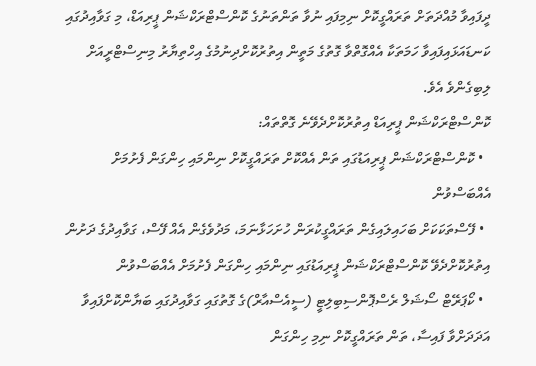ދީފައިވާ މުއްދަތަށް ތަރައްގީކޮށް ނިމިފައި ނުވާ ތަންތަނުގެ ކޮންސްޓްރަކްޝަން ޕީރިއަޑް، މި ގަވާއިދުގައި ކަނޑައަޅައިފައިވާ ހަމަތަކާ އެއްގޮތްވާ ގޮތުގެ މަތީން އިތުރުކޮށްދިނުމުގެ އިހްތިޔާރު މިނިސްޓްރީއަށް ލިބިގެންވެ އެވެ.
ކޮންސްޓްރަކްޝަން ޕީރިއަޑް އިތުރުކޮށްދެވޭނެ ގޮތްތައް:
  • ކޮންސްޓްރަކްޝަން ޕީރިއަޑުގައި ތަން އެއްކޮށް ތަރައްގީކޮށް ނިންމައި ހިންގަން ފެށުމަށް އެއްބަސްވުން
  • ފޭސްތަކަކަށް ބަހައިލައިގެން ތަރައްގީކުރަން ހުށަހަޅާނަމަ، މަދުވެގެން އެއް ފޭސް، ގަވާއިދުގެ ދަށުން އިތުރުކޮށްދެވޭ ކޮންސްޓްރަކްޝަން ޕީރިއަޑުގައި ނިންމައި ހިންގަން ފެށުމަށް އެއްބަސްވުން
  • ކޯޕަރޭޓް ސޯޝަލް ރެސްޕޮންސިބިލިޓީ (ސީއެސްއާރް)ގެ ގޮތުގައި ގަވާއިދުގައި ބަޔާންކޮށްފައިވާ އަދަދަށްވާ ފައިސާ، ތަން ތަރައްގީކޮށް ނިމި ހިންގަން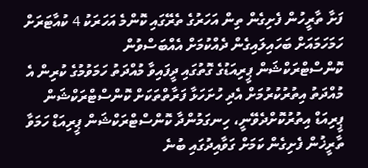ފަށާ ތާރީހުން ފެށިގެން ތިން އަހަރުގެ ތެރޭގައި ކޮންމެ އަހަރަކު 4 ކުއާޓަރަށް ހަމަހަމައަށް ބަހައިލައިގެން ދެއްކުމަށް އެއްބަސްވުން
ކޮންސްޓްރަކްޝަން ޕީރިއަޑުގެ ގޮތުގައި ދީފައިވާ މުއްދަތު ހަމަވުމުގެ ކުރިން އެ މުއްދަތު އިތުރުކުރުމަށް އެދި ހުށަހަޅާ ފަރާތްތަކަށް ކޮންސްޓްރަކްޝަން ޕީރިއަޑް އިތުރުކޮށްދެވޭނީ، ހިނގަމުންދާ ކޮންސްޓްރަކްޝަން ޕީރިއަޑް ހަމަވާ ތާރީޚުން ފެށިގެން ކަމަށް ގަވާއިދުގައި ބުނެ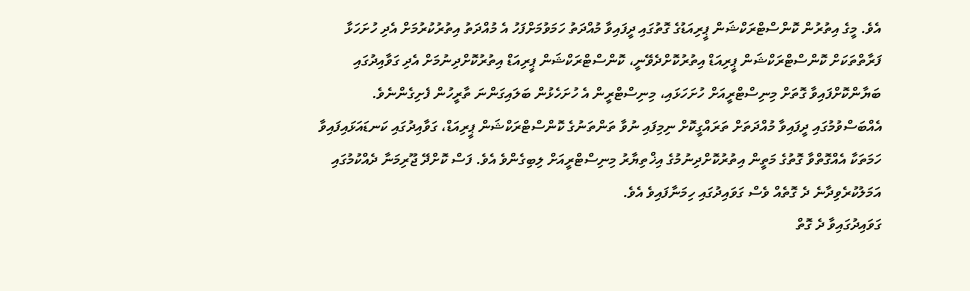އެވެ. މީގެ އިތުރުން ކޮންސްޓްރަކްޝަން ޕީރިއަޑުގެ ގޮތުގައި ދީފައިވާ މުއްދަތު ހަމަވުމަށްފަހު އެ މުއްދަތު އިތުރުކުރުމަށް އެދި ހުށަހަޅާ ފަރާތްތަކަށް ކޮންސްޓްރަކްޝަން ޕީރިއަޑް އިތުރުކޮށްދެވޭނީ، ކޮންސްޓްރަކްޝަން ޕީރިއަޑް އިތުރުކޮށްދިނުމަށް އެދި ގަވާއިދުގައި ބަޔާންކޮށްފައިވާ ގޮތަށް މިނިސްޓްރީއަށް ހުށަހަޅައި، މިނިސްޓްރީން އެ ހުށަހެޅުން ބަލައިގަންނަ ތާރީހުން ފެށިގެންނެވެ.
އެއްބަސްވުމުގައި ދީފައިވާ މުއްދަތަށް ތަރައްގީކޮށް ނިމިފައި ނުވާ ތަންތަނުގެ ކޮންސްޓްރަކްޝަން ޕީރިއަޑް، ގަވާއިދުގައި ކަނޑައަޅައިފައިވާ ހަމަތަކާ އެއްގޮތްވާ ގޮތުގެ މަތީން އިތުރުކޮށްދިނުމުގެ އިޚްތިޔާރު މިނިސްޓްރީއަށް ލިބިގެންވެ އެވެ. ފަސް ކޮށްދޭ ޖޫރިމަނާ ދެއްކުމުގައި އަމަލުކުރެވިދާނެ ދެ ގޮތެއް ވެސް ގަވައިދުގައި ހިމަނާފައިވެ އެވެ.
ގަވައިދުގައިވާ ދެ ގޮތް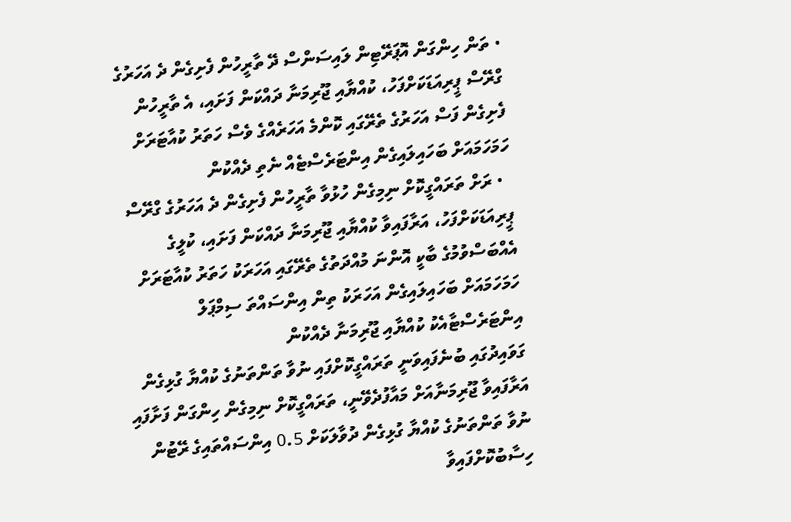• ތަން ހިންގަން އޮޕަރޭޓިން ލައިސަންސް ދޭ ތާރީހުން ފެށިގެން ދެ އަހަރުގެ ގްރޭސް ޕީރިއަޑަކަށްފަހު، ކުއްޔާއި ޖޫރިމަނާ ދައްކަން ފަށައި، އެ ތާރީހުން ފެށިގެން ފަސް އަހަރުގެ ތެރޭގައި ކޮންމެ އަހަރެއްގެ ވެސް ހަތަރު ކުއާޓަރަށް ހަމަހަމައަށް ބަހައިލައިގެން އިންޓަރެސްޓެއް ނެތި ދެއްކުން
  • ރަށް ތަރައްގީކޮށް ނިމިގެން ހުޅުވާ ތާރީހުން ފެށިގެން ދެ އަހަރުގެ ގްރޭސް ޕީރިއަޑަކަށްފަހު، އަރާފައިވާ ކުއްޔާއި ޖޫރިމަނާ ދައްކަން ފަށައި، ކުލީގެ އެއްބަސްވުމުގެ ބާކީ އޮންނަ މުއްދަތުގެ ތެރޭގައި އަހަރަކު ހަތަރު ކުއާޓަރަށް ހަމަހަމައަށް ބަހައިލައިގެން އަހަރަކު ތިން އިންސައްތަ ސިމްޕަލް އިންޓަރެސްޓާއެކު ކުއްޔާއި ޖޫރިމަނާ ދެއްކުން
ގަވައިދުގައި ބުނެފައިވަނީ ތަރައްގީކޮށްފައި ނުވާ ތަންތަނުގެ ކުއްޔާ ގުޅިގެން އަރާފައިވާ ޖޫރިމަނާއަށް މައާފުދެވޭނީ، ތަރައްގީކޮށް ނިމިގެން ހިންގަން ފަށާފައި ނުވާ ތަންތަނުގެ ކުއްޔާ ގުޅިގެން ދުވާލަކަށް 0.5 އިންސައްތައިގެ ރޭޓުން ހިސާބުކޮށްފައިވާ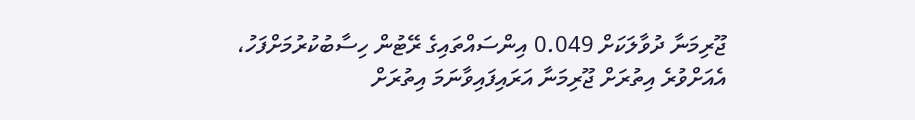ޖޫރިމަނާ ދުވާލަކަށް 0.049 އިންސައްތައިގެ ރޭޓުން ހިސާބުކުރުމަށްފަހު، އެއަށްވުރެ އިތުރަށް ޖޫރިމަނާ އަރައިފައިވާނަމަ އިތުރަށް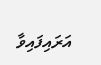އަރައިފައިވާ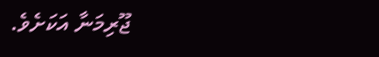ޖޫރިމަނާ އަކަށެވެ.